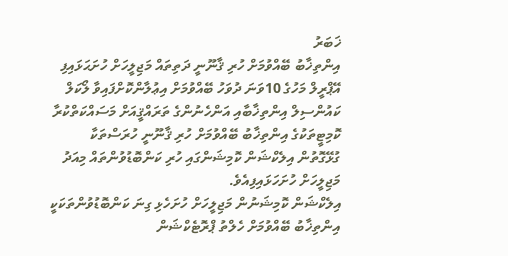ޚަބަރު
އިންތިޚާބު ބޭއްވުމަށް ހުރި ޤާނޫނީ ދަތިތައް މަޖިލީހަށް ހުށަޙަޅައިފި
އޭޕްރީލް މަހުގެ 10ވަނަ ދުވަހު ބޭއްވުމަށް އިޢުލާންކޮށްފައިވާ ލޯކަލް ކައުންސިލް އިންތިޚާބާއި އަންހެނުންގެ ތަރައްޤީއަށް މަސައްކަތްކުރާ ކޮމިޓީތަކުގެ އިންތިޚާބު ބޭއްވުމަށް ހުރި ޤާނޫނީ ހުރަސްތަކާ ގުޅޭގޮތުން އިލެކްޝަން ކޮމިޝަންގައި ހުރި ކަންބޮޑުވުންތައް މިއަދު މަޖިލީހަށް ހުށަހަޅައިފިއެވެ.
އިލެކްޝަން ކޮމިޝަނުން މަޖިލީހަށް ހުށަހެޅި ގިނަ ކަންބޮޑުވުންތަކަކީ އިންތިޚާބު ބޭއްވުމަށް ހެލްތު ޕްރޮޓެކްޝަން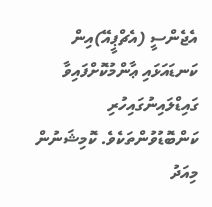އެޖެންސީ (އެޗްޕީއޭ)އިން ކަނޑައަޅައި ޢާންމުކޮށްފައިވާ ގައިޑްލައިނުގައިހުރި ކަންބޮޑުވުންތަކެވެ. ކޮމިޝަނުން މިއަދު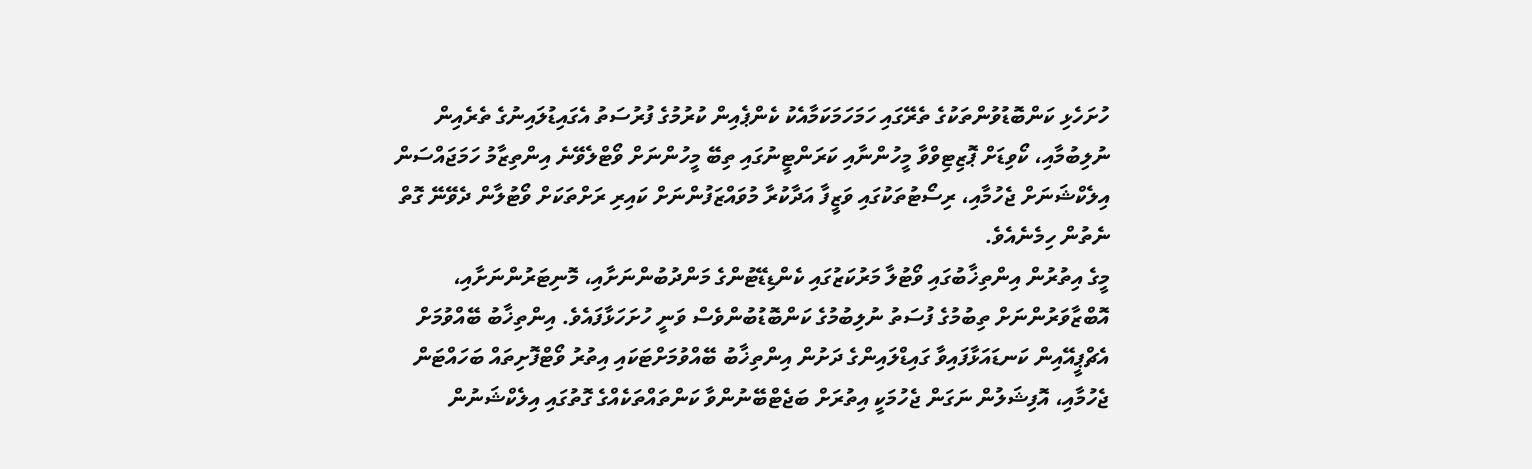ހުށަހެޅި ކަންބޮޑުވުންތަކުގެ ތެރޭގައި ހަމަހަމަކަމާއެކު ކެންޕެއިން ކުރުމުގެ ފުރުސަތު އެގައިޑުލައިނުގެ ތެރެއިން ނުލިބުމާއި، ކޯވިޑަށް ޕޮޒިޓިވްވާ މީހުންނާއި ކަރަންޓީނުގައި ތިބޭ މީހުންނަށް ވޯޓްލެވޭނެ އިންތިޒާމު ހަމަޖައްސަން އިލެކްޝަނަށް ޖެހުމާއި، ރިސޯޓުތަކުގައި ވަޒީފާ އަދާކުރާ މުވައްޒަފުންނަށް ކައިރި ރަށްތަކަށް ވޯޓުލާން ދެވޭނޭ ގޮތް ނެތުން ހިމެނެއެވެ.
މީގެ އިތުރުން އިންތިޚާބުގައި ވޯޓުލާ މަރުކަޒުގައި ކެންޑިޑޭޓުންގެ މަންދުބުންނަށާއި، މޮނިޓަރުންނަށާއި، އޮބްޒާވަރުންނަށް ތިބުމުގެ ފުސަތު ނުލިބުމުގެ ކަންބޮޑުބުންވެސް ވަނީ ހުށަހަޅާފައެވެ. އިންތިޚާބު ބޭއްވުމަށް އެޗްޕީއޭއިން ކަނޑައަޅާފައިވާ ގައިޑްލައިންގެ ދަށުން އިންތިޚާބު ބޭއްވުމަށްޓަކައި އިތުރު ވޯޓްފޮށިތައް ބަހައްޓަން ޖެހުމާއި، އޮފިޝަލުން ނަގަން ޖެހުމަކީ އިތުރަށް ބަޖެޓްބޭނުންވާ ކަންތައްތަކެއްގެ ގޮތުގައި އިލެކްޝަނުން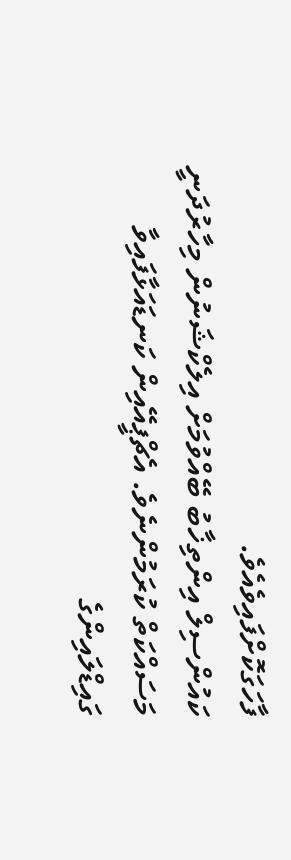ފާހަގަކޮށްފައިވެއެވެ.
ކައުންސިލް އިންތިޚާބު ބޭއްވުމަށް އިލެކްޝަނުން މިހާރުދަނީ މަސައްކަތް ކުރަމުންނެވެ. އެޗްޕީއޭއިން ކަނޑައަޅާފައިވާ ގައިޑްލައިންގެ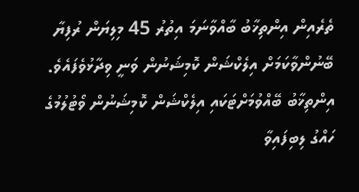ތެރެއިން އިންތިޚާބު ބާއްވާނަމަ އިތުރު 45 މިލިޔަން ރުފިޔާ ބޭނުންވާކަމަށް އިލެކްޝަން ކޮމިޝަނުން ވަނީ ވިދާޅުވެފައެވެ. އިންތިޚާބު ބޭއްވުމަށްޓަކައި އިލެކްޝަން ކޮމިޝަނުން ވޯޓުލުމުގެ ހައްގު ލިބިފައިވާ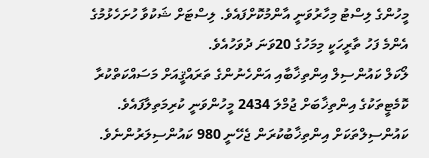މީހުންގެ ލިސްޓު މިހާރުވަނީ އާންމުކޮށްފައެވެ. ލިސްޓަށް ޝަކުވާ ހުށަހެޅުމުގެ އެންމެ ފަހު ތާރީހަކީ މިމަހުގެ 20ވަނަ ދުވަހުއެވެ.
ލޯކަލް ކައުންސިލް އިންތިޚާބާއި އަންހެނުންގެ ތަރައްޤީއަށް މަސައްކަތްކުރާ ކޮމެޓީތަކުގެ އިންތިޚާބަށް ޖުމްލަ 2434 މީހުންވަނީ ކުރިމަތިލާފައެވެ. ކައުންސިލްތަކަށް އިންތިޚާބުކުރަން ޖެހޭނީ 980 ކައުންސިލަރުންނެވެ.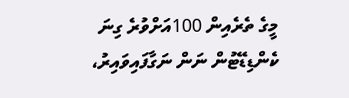މީގެ ތެރެއިން 100އަށްވުރެ ގިނަ ކެންޑިޑޭޓުން ނަން ނަގާފައިވައިރު،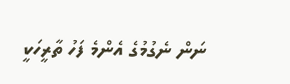ނަން ނެގުމުގެ އެންމެ ފަހު ތާރީހަކީ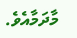މާދަމާއެވެ.